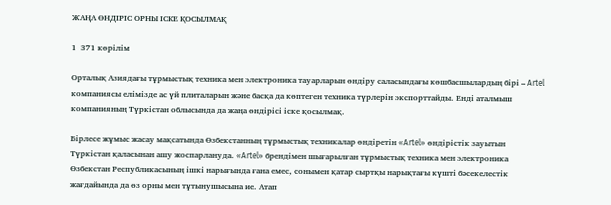ЖАҢА ӨНДІРІС ОРНЫ ІСКЕ ҚОСЫЛМАҚ

1  371 көрілім

Орталық Азиядағы тұрмыстық техника мен электроника тауарларын өндіру саласындағы көшбасшылардың бірі – Artel компаниясы елімізде ас үй плиталарын және басқа да көптеген техника түрлерін экспорттайды. Енді аталмыш компанияның Түркістан облысында да жаңа өндірісі іске қосылмақ.

Бірлесе жұмыс жасау мақсатында Өзбекстанның тұрмыстық техникалар өндіретін «Artel» өндірістік зауытын Түркістан қаласынан ашу жоспарлануда. «Artel» брендімен шығарылған тұрмыстық техника мен электроника Өзбекстан Республикасының ішкі нарығында ғана емес, сонымен қатар сыртқы нарықтағы күшті бәсекелестік жағдайында да өз орны мен тұтынушысына ие. Атап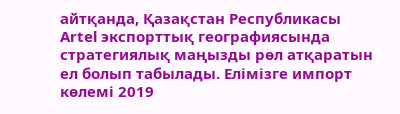айтқанда, Қазақстан Республикасы Artel экспорттық географиясында стратегиялық маңызды рөл атқаратын ел болып табылады. Елімізге импорт көлемі 2019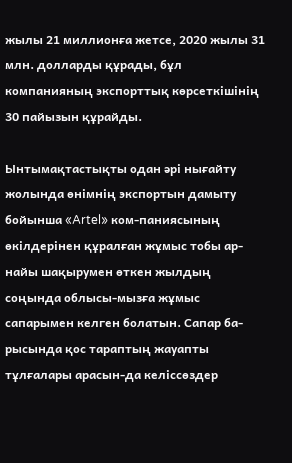жылы 21 миллионға жетсе, 2020 жылы 31 млн. долларды құрады, бұл компанияның экспорттық көрсеткішінің 30 пайызын құрайды.

Ынтымақтастықты одан әрі нығайту жолында өнімнің экспортын дамыту бойынша «Artel» ком-паниясының өкілдерінен құралған жұмыс тобы ар-найы шақырумен өткен жылдың соңында облысы-мызға жұмыс сапарымен келген болатын. Сапар ба-рысында қос тараптың жауапты тұлғалары арасын-да келіссөздер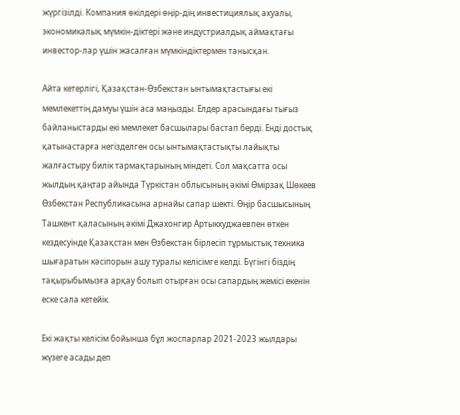жүргізілді. Компания өкілдері өңір-дің инвестициялық ахуалы, экономикалық мүмкін-діктері және индустриалдық аймақтағы инвестор-лар үшін жасалған мүмкіндіктермен танысқан.

Айта кетерлігі, Қазақстан-Өзбекстан ынтымақтастығы екі мемлекеттің дамуы үшін аса маңызды. Елдер арасындағы тығыз байланыстарды екі мемлекет басшылары бастап берді. Енді достық қатынастарға негізделген осы ынтымақтастықты лайықты жалғастыру билік тармақтарының міндеті. Сол мақсатта осы жылдың қаңтар айында Түркістан облысының әкімі Өмірзақ Шөкеев Өзбекстан Республикасына арнайы сапар шекті. Өңір басшысының Ташкент қаласының әкімі Джахонгир Артыкхуджаевпен өткен кездесуінде Қазақстан мен Өзбекстан бірлесіп тұрмыстық техника шығаратын кәсіпорын ашу туралы келісімге келді. Бүгінгі біздің тақырыбымызға арқау болып отырған осы сапардың жемісі екенін еске сала кетейік.

Екі жақты келісім бойынша бұл жоспарлар 2021-2023 жылдары жүзеге асады деп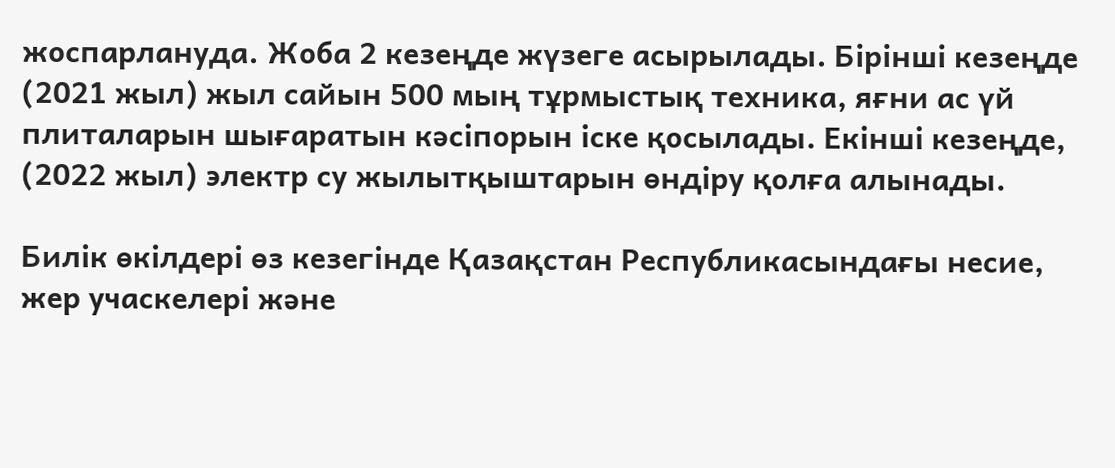жоспарлануда. Жоба 2 кезеңде жүзеге асырылады. Бірінші кезеңде (2021 жыл) жыл сайын 500 мың тұрмыстық техника, яғни ас үй плиталарын шығаратын кәсіпорын іске қосылады. Екінші кезеңде, (2022 жыл) электр су жылытқыштарын өндіру қолға алынады.

Билік өкілдері өз кезегінде Қазақстан Республикасындағы несие, жер учаскелері және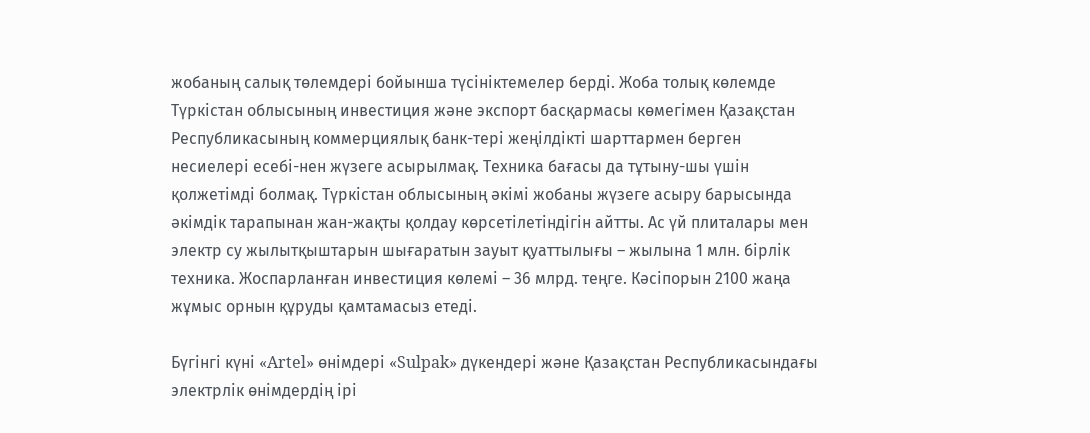жобаның салық төлемдері бойынша түсініктемелер берді. Жоба толық көлемде Түркістан облысының инвестиция және экспорт басқармасы көмегімен Қазақстан Республикасының коммерциялық банк-тері жеңілдікті шарттармен берген несиелері есебі-нен жүзеге асырылмақ. Техника бағасы да тұтыну-шы үшін қолжетімді болмақ. Түркістан облысының әкімі жобаны жүзеге асыру барысында әкімдік тарапынан жан-жақты қолдау көрсетілетіндігін айтты. Ас үй плиталары мен электр су жылытқыштарын шығаратын зауыт қуаттылығы – жылына 1 млн. бірлік техника. Жоспарланған инвестиция көлемі – 36 млрд. теңге. Кәсіпорын 2100 жаңа жұмыс орнын құруды қамтамасыз етеді.

Бүгінгі күні «Artel» өнімдері «Sulpak» дүкендері және Қазақстан Республикасындағы электрлік өнімдердің ірі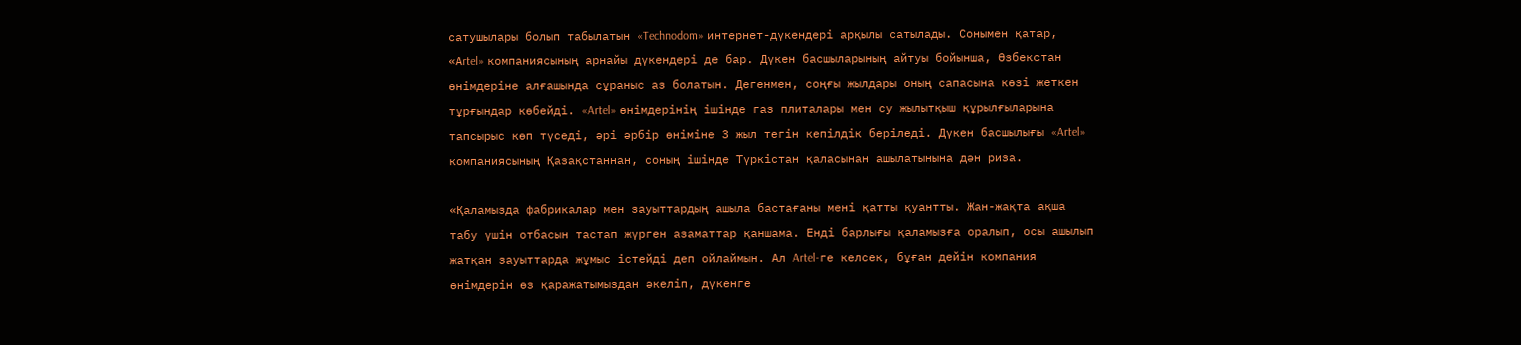сатушылары болып табылатын «Technodom» интернет-дүкендері арқылы сатылады. Сонымен қатар, «Аrtel» компаниясының арнайы дүкендері де бар. Дүкен басшыларының айтуы бойынша, Өзбекстан өнімдеріне алғашында сұраныс аз болатын. Дегенмен, соңғы жылдары оның сапасына көзі жеткен тұрғындар көбейді. «Artel» өнімдерінің ішінде газ плиталары мен су жылытқыш құрылғыларына тапсырыс көп түседі, әрі әрбір өніміне 3 жыл тегін кепілдік беріледі. Дүкен басшылығы «Artel» компаниясының Қазақстаннан, соның ішінде Түркістан қаласынан ашылатынына дән риза.

«Қаламызда фабрикалар мен зауыттардың ашыла бастағаны мені қатты қуантты. Жан-жақта ақша табу үшін отбасын тастап жүрген азаматтар қаншама. Енді барлығы қаламызға оралып, осы ашылып жатқан зауыттарда жұмыс істейді деп ойлаймын. Ал Artel-ге келсек, бұған дейін компания өнімдерін өз қаражатымыздан әкеліп, дүкенге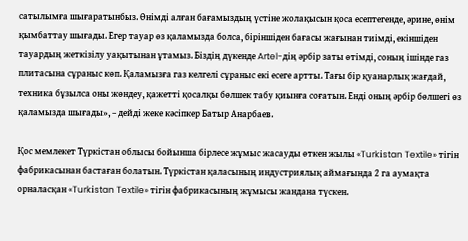сатылымға шығаратынбыз. Өнімді алған бағамыздың үстіне жолақысын қоса есептегенде, әрине, өнім қымбаттау шығады. Егер тауар өз қаламызда болса, біріншіден бағасы жағынан тиімді, екіншіден тауардың жеткізілу уақытынан ұтамыз. Біздің дүкенде Artel-дің әрбір заты өтімді, соның ішінде газ плитасына сұраныс көп. Қаламызға газ келгелі сұраныс екі есеге артты. Тағы бір қуанарлық жағдай, техника бұзылса оны жөндеу, қажетті қосалқы бөлшек табу қиынға соғатын. Енді оның әрбір бөлшегі өз қаламызда шығады», – дейді жеке кәсіпкер Батыр Анарбаев.

Қос мемлекет Түркістан облысы бойынша бірлесе жұмыс жасауды өткен жылы «Turkіstan Textile» тігін фабрикасынан бастаған болатын. Түркістан қаласының индустриялық аймағында 2 га аумақта орналасқан «Turkіstan Textile» тігін фабрикасының жұмысы жандана түскен.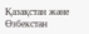Қазақстан және Өзбекстан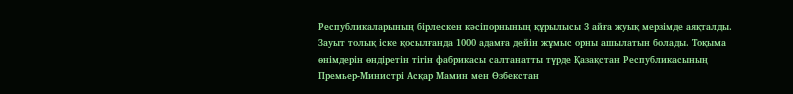Республикаларының бірлескен кәсіпорнының құрылысы 3 айға жуық мерзімде аяқталды. Зауыт толық іске қосылғанда 1000 адамға дейін жұмыс орны ашылатын болады. Тоқыма өнімдерін өндіретін тігін фабрикасы салтанатты түрде Қазақстан Республикасының Премьер-Министрі Асқар Мамин мен Өзбекстан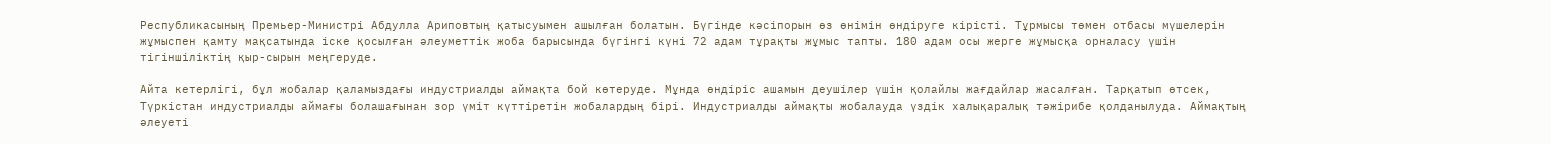Республикасының Премьер-Министрі Абдулла Ариповтың қатысуымен ашылған болатын. Бүгінде кәсіпорын өз өнімін өндіруге кірісті. Тұрмысы төмен отбасы мүшелерін жұмыспен қамту мақсатында іске қосылған әлеуметтік жоба барысында бүгінгі күні 72 адам тұрақты жұмыс тапты. 180 адам осы жерге жұмысқа орналасу үшін тігіншіліктің қыр-сырын меңгеруде.

Айта кетерлігі, бұл жобалар қаламыздағы индустриалды аймақта бой көтеруде. Мұнда өндіріс ашамын деушілер үшін қолайлы жағдайлар жасалған. Тарқатып өтсек, Түркістан индустриалды аймағы болашағынан зор үміт күттіретін жобалардың бірі. Индустриалды аймақты жобалауда үздік халықаралық тәжірибе қолданылуда. Аймақтың әлеуеті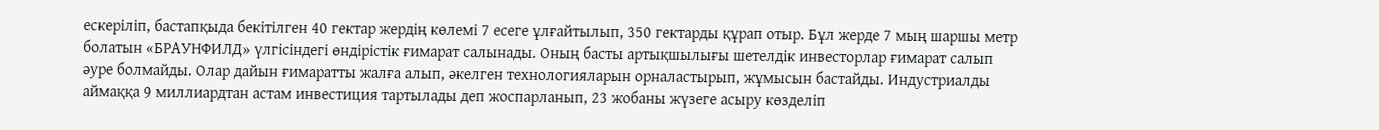ескеріліп, бастапқыда бекітілген 40 гектар жердің көлемі 7 есеге ұлғайтылып, 350 гектарды құрап отыр. Бұл жерде 7 мың шаршы метр болатын «БРАУНФИЛД» үлгісіндегі өндірістік ғимарат салынады. Оның басты артықшылығы шетелдік инвесторлар ғимарат салып әуре болмайды. Олар дайын ғимаратты жалға алып, әкелген технологияларын орналастырып, жұмысын бастайды. Индустриалды аймаққа 9 миллиардтан астам инвестиция тартылады деп жоспарланып, 23 жобаны жүзеге асыру көзделіп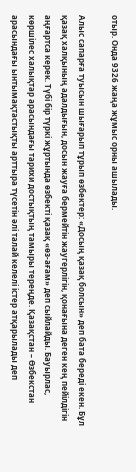отыр. Онда 9326 жаңа жұмыс орны ашылады.

Алыс сапарға туысын шығарып тұрып өзбектер: «Досың қазақ болсын» деп бата береді екен. Бұл қазақ халқының адалдығын, досын жауға бермейтін жаугерлігін, қонағына деген кең пейілдігін аңғартса керек. Түбі бір түркі жұртында өзбекті қазақ «өз-ағам» деп сыйлайды. Бауырлас, көршілес халықтар арасындағы тарихи достықтың тамыры тереңде. Қазақстан – Өзбекстан арасындағы ынтымақтастықты арттыра түсетін әлі талай келелі істер атқарылады деп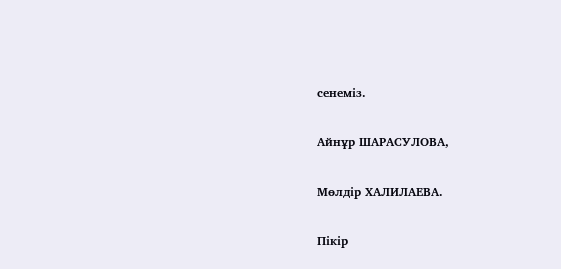сенеміз.

Айнұр ШАРАСУЛОВА,

Мөлдір ХАЛИЛАЕВА.

Пікір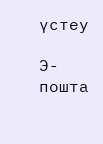үстеу

Э-пошта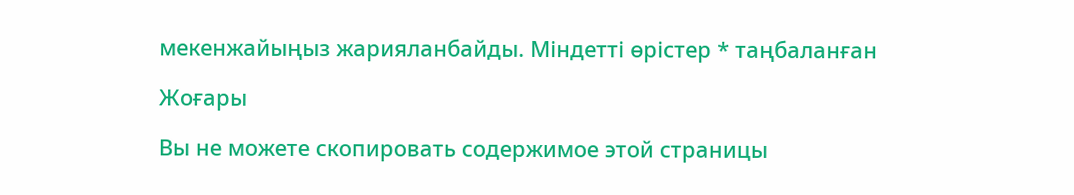мекенжайыңыз жарияланбайды. Міндетті өрістер * таңбаланған

Жоғары

Вы не можете скопировать содержимое этой страницы